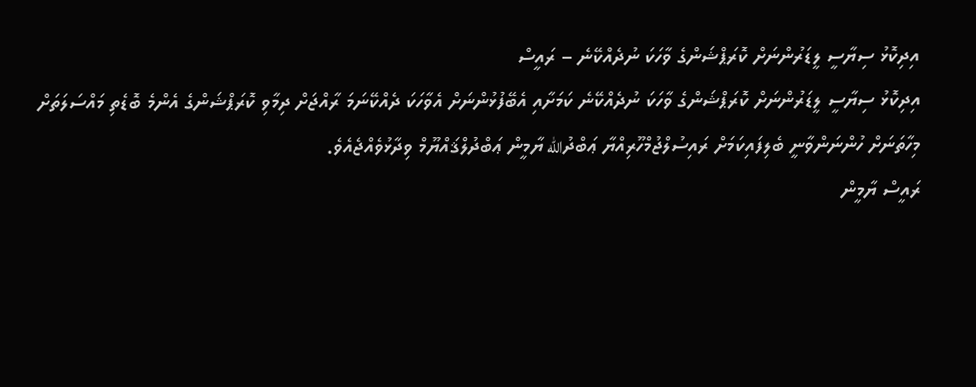އިދިކޮޅު ސިޔާސީ ލީޑަރުންނަށް ކޮރަޕްޝަންގެ ވާހަކަ ނުދެއްކޭނެ – ރައީސް
އިދިކޮޅު ސިޔާސީ ލީޑަރުންނަށް ކޮރަޕްޝަންގެ ވާހަކަ ނުދެއްކޭނެ ކަމަށާއި އެބޭފުޅުންނަށް އެވާހަކަ ދެއްކޭނަމަ ރާއްޖަށް ދިމާވި ކޮރަޕްޝަންގެ އެންމެ ބޮޑެތި މައްސަލަތަށް މިހާތަނަށް ހުންނަންވާނީ ބެލިފައިކަމަށް ރައިސުލްޖުމްހޫރިއްޔާ ޢަބްދުالله ޔާމީން ޢަބްދުލްޤައްޔޫމް ވިދާޅުވެއްޖެއެވެ.
ރައީސް ޔާމީން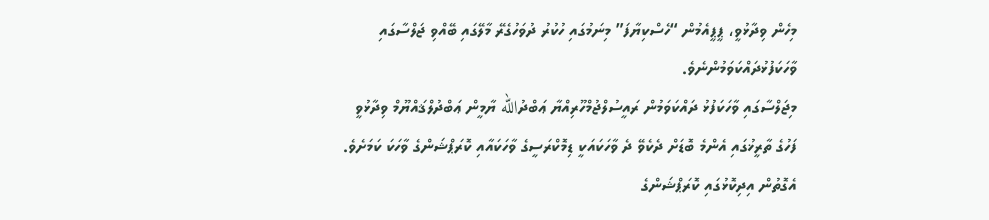މިހެން ވިދާޅުވީ، ޕީޕީއެމުން “ހެސްކިޔާފަ” މިނަމުގައި ހުކުރު ދުވަހުގެރޭ މާލޭގައި ބޭއްވި ޖަލްސާގައި ވާހަކަފުޅުދައްކަވަމުންނެވެ.
މިޖަލްސާގައި ވާހަކަފުޅު ދައްކަވަމުން ރައީސުލްޖުމްހޫރިއްޔާ ޢަބްދުالله ޔާމީން ޢަބްދުލްޤައްޔޫމް ވިދާޅުވީ ފަހުގެ ތާރީޚުގައި އެންމެ ބޮޑަށް ދެކެވޭ ދެ ވާހަކައަކީ ޑިމޮކްރަސީގެ ވާހަކައާއި ކޮރަޕްޝަންގެ ވާހަކަ ކަމަށެވެ. އެގޮތުން އިދިކޮޅުގައި ކޮރަޕްޝަންގެ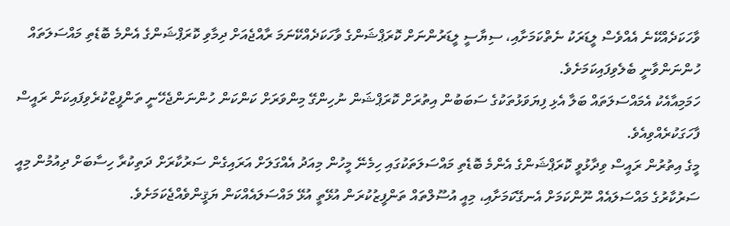ވާހަކަދެއްކޭނެ އެއްވެސް ލީޑަރަކު ނެތްކަމަށާއި، ސިޔާސީ ލީޑަރުންނަށް ކޮރަޕްޝަންގެ ވާހަކަދެއްކޭނަމަ ރާއްޖެއަށް ދިމާވި ކޮރަޕްޝަންގެ އެންމެ ބޮޑެތި މައްސަލަތައް ހުންނަންވާނީ ބެލެވިފައިކަމަށެވެ.
ހަމަމިއާއެކު އެމައްސަލަތައް ބަލާ އެޅި ފިޔަވަޅުތަކުގެ ސަބަބުން އިތުރަށް ކޮރަޕްޝަން ނުހިންގޭ މިންވަރަށް ކަންކަން ހުންނަންޖެހޭނީ ތަންފީޒްކުރެވިފައިކަން ރައީސް ފާހަގަކުރެއްވިއެވެ.
މީގެ އިތުރުން ރައީސް ވިދާޅުވީ ކޮރަޕްޝަންގެ އެންމެ ބޮޑެތި މައްސަލަތަކުގައި ހިމެނޭ މީހުން މިއަދު އެއްގަލަށް އަރައިގެން ސަރުކާރަށް ދަތިކުރާ ހިސާބަށް ދިއުމުން މިއީ ސަރުކާރުގެ މައްސަލައެއް ނޫންކަމަށް އެނގޭކަމަށާއި، މިއީ އުސޫލްތައް ތަންފީޒުކުރަން އުޅޭތީ އުޅޭ މައްސަލައެއްކަން ޔަޤީންވެއްޖެކަމަށެވެ.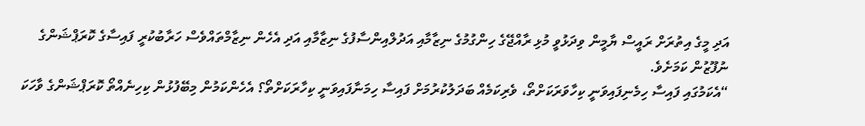އަދި މީގެ އިތުރަށް ރައީސް ޔާމީން ވިދަޅުވީ މުޅި ރާއްޖޭގެ ހިންގުމުގެ ނިޒާމާއި އަދުލްއިންސާފުގެ ނިޒާމާއި އަދި އެހެން ނިޒާމްތައްވެސް ހަރާބުކުރީ ފައިސާގެ ކޮރަޕްޝަންގެ ނުފޫޒުން ކަމަށެވެ.
“އެކަމުގައި ފައިސާ ހިމެނިފައިވަނީ ކިހާވަރަކަށްތޯ، ވެރިކަމެއް ބަދަލުކުރުމަށް ފައިސާ ހިމަނާފައިވަނީ ކިހާރަކަށްތޯ؟ އެހެންކަމުން މިބޭފުޅުން ކިހިނެއްތޯ ކޮރަޕްޝަންގެ ވާހަކަ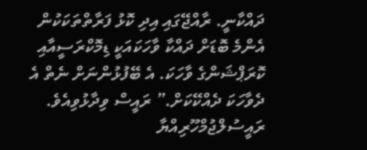ދައްކާނީ. ރާއްޖޭގައި އިދި ކޮޅު ފަރާތްތަކަކުން  އެންމެ ބޮޑަށް ދައްކާ ވާހަކައަކީ ޑިމޮކްރަސީއާއި ކޮރަޕްޝަންގެ ވާހަކަ. އެ ބޭފުޅުންނަށް ނެތް އެ ދެވާހަކަ ދެއްކޭކަށް.” ރައީސް ވިދާޅުވިއެވެ.
ރައީސުލްޖުމްހޫރިއްޔާ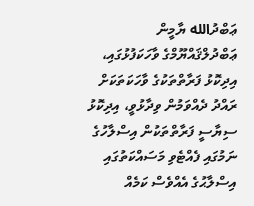ޢަބްދުالله ޔާމީން ޢަބްދުލްޤައްޔޫމްގެ ވާހަކަފުޅުގައި، އިދިކޮޅު ފަރާތްތަކުގެ ވާހަކަތަކަށް ރައްދު ދެއްވަމުން ވިދާޅުވީ، އިދިކޮޅު ސިޔާސީ ފަރާތްތަކުން އިސްލާހުގެ ނަމުގައި ފެއްޓެވި މަސައްކަތުގައި އިސްލާޙުގެ އެއްވެސް ކަމެއް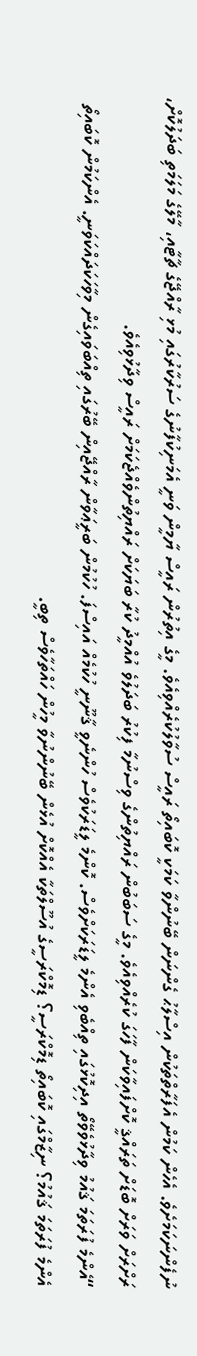ނުފެންނަކަމަށެވެ. އެހެން ކަމުން އެފަރާތްތަކުން އިސްލާޙު ގެންނަން ބޭނުންވާ ކަމަކީ ކޮބައިތޯ ރައީސް ސުވާލުކުރެއްވިއެވެ. މީގެ އިތުރުން ރައީސް ޔާމީން ވަނީ އެމަނިކުފާނުގެ ސަރުކާރުގައި މުޅި ރާއްޖޭގެ ޗާޓާއި، މާލޭގެ މަލަމަތި ބަދަލުކޮށް، ރަށްރަށް ވަރަށް ބޮޑަށް ތަރައްޤީ ކޮށްފައިވާކަން ފާހަގަ ކުރެއްވިއެވެ. މީގެ ސަބަބުން ރައްޔިތުންގެ ވިސްނުމާ ފިކުރު ބަދަލުވެ އުއްމީދު ކުރާ ބަޔަކަށް ރައްޔިތުންވެއްޖެކަމަށް ރައީސް ވިދާޅުވިއެވެ.
“އެންމެ ފުރަތަމަ ޤައުމު ވިދާޅުވެވޭތޯ އިދިކޮޅުގައި ތިއްބެވި އެންމެ ލީޑަރަކަށްވެސް. ކޮންމެ ލީޑަރަކުވެސް ހުންނެވީ ޤާނޫނީ ހުކުމެއް އައިސްފަ. ހުކުމުން ބަރީޢަވާން ރާއްޖޭއިން ބޭރުގައި ތިއްބަވައިގެން މިވާހަކަދައްކަވަނީ. އެންކަމުން ކޮބައިތޯ އެންމެ ފުރަތަމަ ޤައުމު؟ ނިޒާމްގައި ކޮބައިތޯ ޑިމޮކްރަސީ؟ ޑިމޮކްރަސީގެ އުސޫލްތަކާ އެއްކޮށް އުޅެން ބޭނުންނުވާ މީހުން ހައްތަހާވެސް ތިބީ.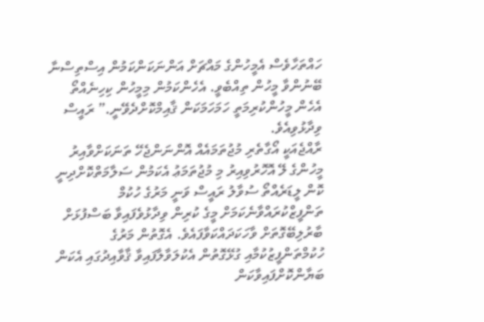ހައްތަހާވެސް އެމީހުންގެ މައްޗަށް އަންނަކަންކަމުން އިސްތިސްނާ ބޭނުންވާ މީހުން ތިއްބެވީ. އެހެންކަމުން މިމީހުން ކިހިނެއްތޯ އެހެން މީހުންކުރިމަތީ ހަމަހަމަކަން ޤާއިމްކޮށްދެވޭނީ.” ރައީސް ވިދާޅުވިއެވެ.
ރާއްޖެއަކީ އޯގާތެރި މުޖުތަމައެއް އޮންނަންޖެހޭ ތަނަކަށްވާއިރު މީހުންގެ ލޭ އޮހޮރުވިއިރު މި މުޖުތަމަޢު އެކަމުން ސަލާމަތްކޮށްދިނީ ކޮން ލީޑަރެއްތޯ ސުވާލު ރައީސް ވަނީ މަރުގެ ހުކުމް ތަންފީޒްކުރައްވާނެކަމަށް މީގެ ކުރިން ވިދާޅުވެފައިވާ ބަސްފުޅަށް ބާރުލިބޭގޮތަށް ވާހަކަދައްކަވާފައެވެ. އެގޮތުން މަރުގެ ހުކުމްތަންފީޒުކުމާއި ގުޅޭގޮތުން އެކުލަވާލާފައިވާ ޤާވާއިދުގައި އެކަން ބަޔާންކޮށްފައިވާކަން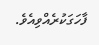ފާހަގަކުރެއްވިއެވެ.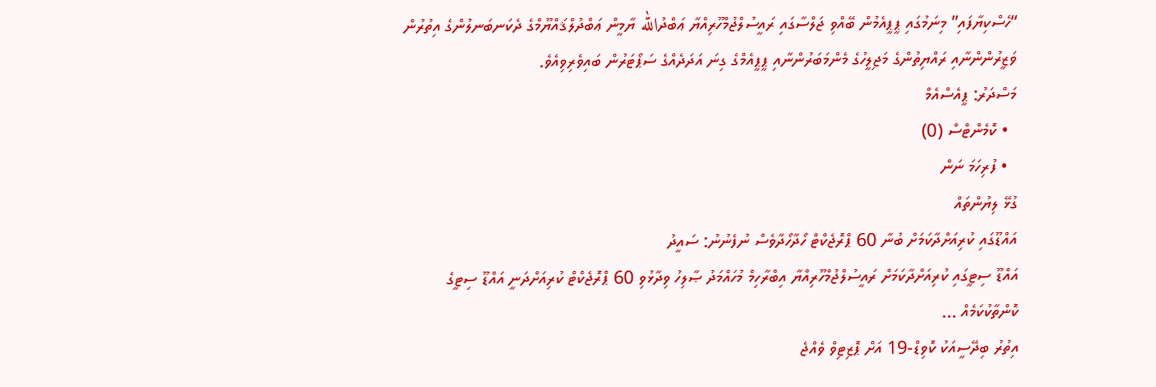“ހެސްކިޔާފައި” މިނަމުގައި ޕީޕީއެމުން ބޭއްވި ޖަލްސާގައި ރައީސުލްޖުމްހޫރިއްޔާ ޢަބްދުالله ޔާމީން ޢަބްދުލްޤައްޔޫމްގެ ދެކަނބަނލުންގެ އިތުރުން ވަޒީރުންންނާއި ރައްޔިތުންގެ މަޖިލީހުގެ މެންމަބަރުންނާއި ޕީޕީއެމްގެ ގިނަ އަދަދެއްގެ ސަޕޯޓަރުން ބައިވެރިވިއެވެ.
މަސްދަރު: ޕީއެސްއެމް
  • ކޮމެންޓްސް (0)
  • ފުރިހަމަ ނަން
ގުޅޭ ލިޔުންތައް
އައްޑޫގައި ކުރިއަށްދާކަމަށް ބުނާ 60 ޕްރޮޖެކްޓް ހޯދާހޯދާވެސް ނުފެނުނު: ސައީދު
އައްޑޫ ސިޓީގައި ކުރިއަށްދާކަމަށް ރައީސުލްޖުމްހޫރިއްޔާ އިބްރާހިމް މުހައްމަދު ޞާލިހު ވިދާޅުވި 60 ޕްރޮޖެކްޓް ކުރިއަށްދަނީ އައްޑޫ ސިޓީގެ ކޮންތާކުކަމެއް ...
އިތުރު ބިދޭސީއަކު ކޮވިޑް-19 އަށް ޕޮޒިޓިވް ވެއްޖެ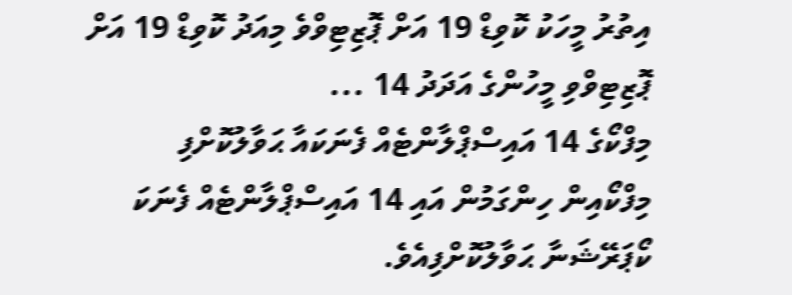އިތުރު މީހަކު ކޮވިޑް 19 އަށް ޕޮޒިޓިވްވެ މިއަދު ކޮވިޑް 19 އަށް ޕޮޒިޓިވްވި މީހުންގެ އަދަދު 14 ...
މިފްކޯގެ 14 އައިސްޕްލާންޓެއް ފެނަކައާ ޙަވާލުކޮށްފި
މިފްކޯއިން ހިންގަމުން އައި 14 އައިސްޕްލާންޓެއް ފެނަކަ ކޯޕަރޭޝަނާ ޙަވާލުކޮށްފިއެވެ.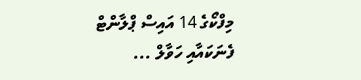މިފްކޯގެ 14 އައިސް ޕްލާންޓް ފެނަކައާއި ހަވާލް ...